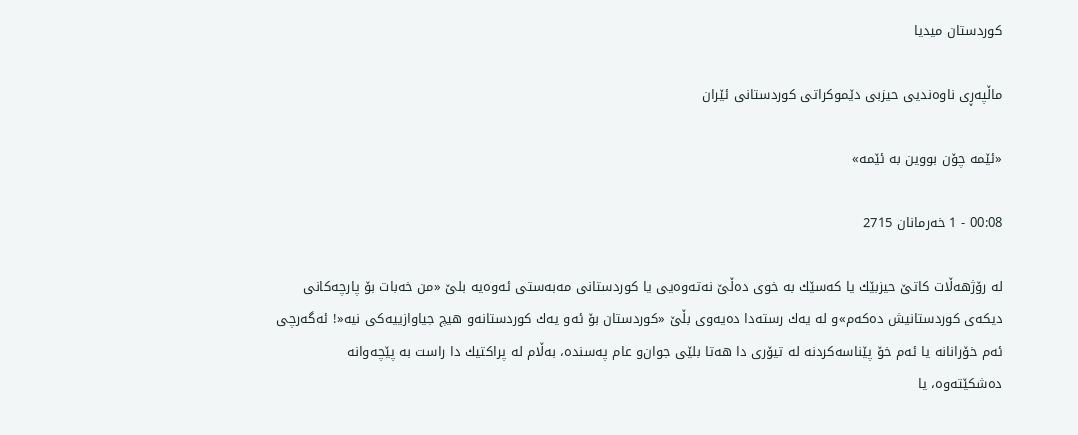کوردستان میدیا

ماڵپەڕی ناوەندیی حیزبی دێموکراتی کوردستانی ئێران

«ئێمه‌ چۆن بووین به‌ ئێمه‌»

00:08 - 1 خەرمانان 2715

له‌ رۆژهه‌ڵات كاتێ‌ حیزبێك یا كه‌سێك به‌ خوی‌ ده‌ڵێ‌ نه‌ته‌وه‌یی‌ یا كوردستانی‌ مه‌به‌ستی‌ ئه‌وه‌یه‌ بلێ‌ «من خه‌بات بۆ پارچه‌كانی‌ دیكه‌ی‌ كوردستانیش ده‌كه‌م»و له‌ یه‌ك رسته‌دا ده‌یه‌وی‌ بڵێ‌ «كوردستان بۆ ئه‌و یه‌ك كوردستانه‌‌و هیچ جیاوازییه‌كی‌ نیه‌«! ئه‌گه‌رچی‌ ئه‌م خۆرانانه‌ یا ئه‌م خۆ پێناسه‌كردنه‌ له‌ تیۆری‌ دا هه‌تا بلێی‌ جوان‌و عام په‌سنده‌، به‌ڵام له‌ پراكتیك دا راست به‌ پێچه‌وانه‌ ده‌شكێته‌وه‌، یا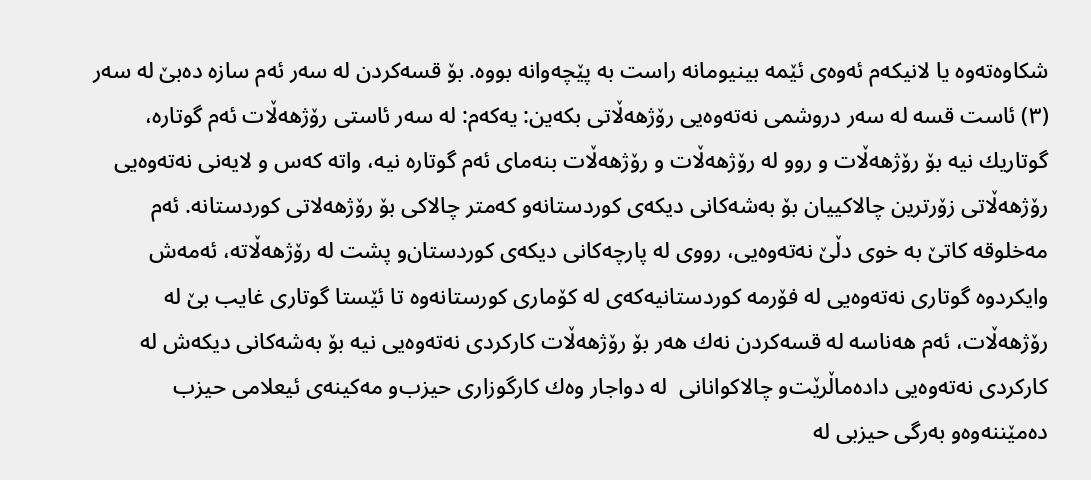شكاوه‌ته‌وه‌ یا لانیكه‌م ئه‌وه‌ی‌ ئێمه‌ بینیومانه‌ راست به‌ پێچه‌وانه‌ بووه‌. بۆ قسه‌كردن له‌ سه‌ر ئه‌م سازه ده‌بێ‌ له‌ سه‌ر (٣) ئاست قسه‌ له‌ سه‌ر دروشمی‌ نه‌ته‌وه‌یی‌ رۆژهه‌ڵاتی‌ بكه‌ین: یه‌كه‌م: له‌ سه‌ر ئاستی‌ رۆژهه‌ڵات ئه‌م گوتاره‌، گوتاریك نیه‌ بۆ رۆژهه‌ڵات ‌و روو له‌ رۆژهه‌ڵات ‌و رۆژهه‌ڵات بنه‌مای‌ ئه‌م گوتاره‌ نیه‌، واته‌ كه‌س ‌و لایه‌نی‌ نه‌ته‌وه‌یی‌ رۆژهه‌ڵاتی‌ زۆرترین چالاكییان بۆ به‌شه‌كانی‌ دیكه‌ی‌ كوردستانه‌‌و كه‌متر چالاكی‌ بۆ رۆژهه‌لاتی‌ كوردستانه‌. ئه‌م مه‌خلوقه‌ كاتێ‌ به‌ خوی‌ دڵێ نه‌ته‌وه‌یی‌، رووی‌ له‌ پارچه‌كانی‌ دیكه‌ی‌ كوردستان‌و پشت له‌ رۆژهه‌ڵاته‌، ئه‌مه‌ش وایكردوه‌ گوتاری‌ نه‌ته‌وه‌یی‌ له‌ فۆرمه‌ كوردستانیه‌كه‌ی‌ له‌ كۆماری‌ كورستانه‌وه‌ تا ئێستا گوتاری‌ غایب بێ‌ له‌ رۆژهه‌ڵات، ئه‌م هه‌ناسه‌ له‌ قسه‌كردن نه‌ك هه‌ر بۆ رۆژهه‌ڵات كاركردی‌ نه‌ته‌وه‌یی‌ نیه‌ بۆ به‌شه‌كانی‌ دیكه‌ش له‌ كاركردی‌ نه‌ته‌وه‌یی‌ داده‌ماڵرێت‌و چالاكوانانی‌  له‌ دواجار وه‌ك كارگوزاری‌ حیزب‌و مه‌كینه‌ی‌ ئیعلامی‌ حیزب ده‌مێننه‌وه‌‌و به‌رگی‌ حیزبی‌ له‌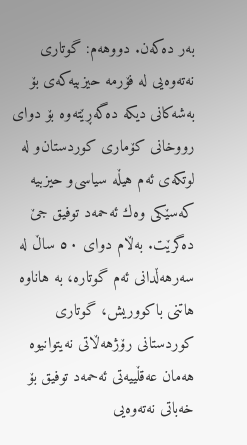به‌ر ده‌كه‌ن. دووهه‌م: گوتاری‌ نه‌ته‌وه‌یی‌ له‌ فۆرمه‌ حیزبیه‌كه‌ی‌ بۆ به‌شه‌كانی‌ دیكه‌ ده‌گه‌ڕێته‌وه‌ بۆ دوای‌ رووخانی‌ كۆماری کوردستان‌و‌ له‌ لوتكه‌ی‌ ئه‌م هیڵه‌ سیاسی‌‌و حیزبیه‌ كه‌سێكی‌ وه‌ك ئه‌حمه‌د توفیق جێ‌ ده‌گرێت. به‌ڵام دوای‌ ٥٠ ساڵ له‌ سه‌رهه‌ڵدانی‌ ئه‌م گوتاره‌، به‌ هاناوه‌ هاتنی‌ باكووریش، گوتاری‌ كوردستانی‌ رۆژهه‌ڵاتی‌ نه‌یتوانیوه‌ هه‌مان عه‌قڵییه‌تی‌ ئه‌حمه‌د توفیق بۆ خه‌باتی‌ نه‌ته‌وه‌یی‌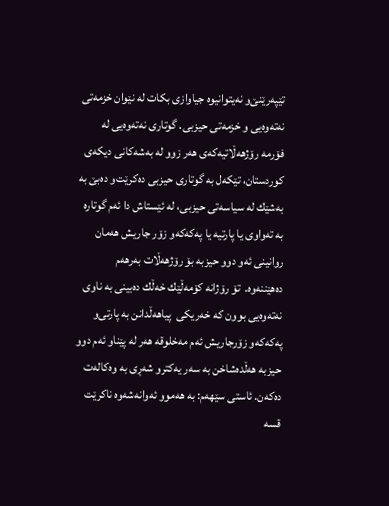تێپه‌رێنێ‌‌و نه‌یتوانیوه‌ جیاوازی‌ بكات له‌ نێوان خزمه‌تی‌ نه‌ته‌وه‌یی‌ و خزمه‌تی‌ حیزبی‌. گوتاری‌ نه‌ته‌وه‌یی‌ له‌ فۆرمه‌ رۆژهه‌ڵاتیه‌كه‌ی‌ هه‌ر زوو له‌ به‌شه‌كانی‌ دیكه‌ی‌ كوردستان، تێكه‌ل به‌ گوتاری‌ حیزبی‌ ده‌كرێت‌و ده‌بێ‌ به‌ به‌شێك له‌ سیاسه‌تی‌ حیزبی‌، له‌ ئێستاش دا ئه‌م گوتاره‌ به‌ ته‌واوی‌ یا پارتیه‌ یا په‌كه‌كه‌‌و زۆر جاریش هه‌مان روانینی‌ ئه‌و دوو حیزبه‌ بۆ رۆژهه‌ڵات به‌رهه‌م ده‌هێننه‌وه‌.  تۆ رۆژانه‌ كۆمه‌ڵێك خه‌ڵك ده‌بینی‌ به‌ ناوی‌ نه‌ته‌وه‌یی‌ بوون كه‌ خه‌ریكی‌  پیاهه‌ڵدانن به‌ پارتی‌‌و په‌كه‌كه‌‌و زۆرجاریش ئه‌م مه‌خلوقه‌ هه‌ر له‌ پێناو ئه‌م دوو حیزبه‌ هه‌ڵده‌شاخن به‌ سه‌ر یه‌كتر‌و شه‌ڕی‌ به‌ وه‌كاله‌ت ده‌كه‌ن. ئاستی‌ سێهه‌م: به‌ هه‌موو ئه‌وانه‌شه‌وه‌ ناكرێت قسه‌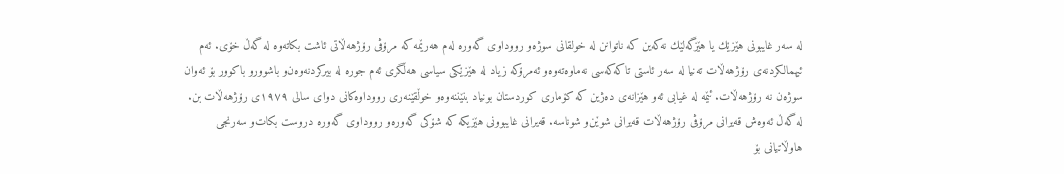له‌ سه‌ر غایبونی‌ هێزێك یا هێزگه‌لێك نه‌كه‌ین كه‌ ناتوانن له‌ خولقانی‌ سوژه‌‌و رووداوی‌ گه‌وره‌ له‌م هه‌رێمه‌ كه‌ مرۆڤی‌ رۆژهه‌ڵاتی‌ ئاشت بكاته‌وه‌ له‌ گه‌ڵ خۆی‌. ئه‌م ئیهمالكردنه‌ی‌ رۆژهه‌ڵات ته‌نیا له‌ سه‌ر ئاستی‌ تاكه‌كه‌سی‌ نه‌ماوه‌ته‌وه‌‌و ئه‌مرۆكه‌ زیاد له‌ هێزێكی‌ سیاسی‌ هه‌ڵگری‌ ئه‌م جوره‌ له‌ بیركردنه‌وه‌ن‌و باشوور‌و باكوور بۆ ئه‌وان سوژه‌ن نه‌ رۆژهه‌ڵات. ئێمه‌ له‌ غیابی‌ ئه‌و هێزانەى‌ ده‌ژین كه‌ كۆماری‌ كوردستان بونیاد بنێننه‌وه‌‌و خوڵقێنه‌ری‌ رووداوه‌كانی‌ دوای‌ سالی‌ ١٩٧٩ی‌ رۆژهه‌ڵات بن. له‌ گه‌ڵ ئه‌وه‌ش قه‌یرانی‌ مرۆڤی‌ رۆژهه‌ڵات قه‌یرانی‌ شوێن‌و شوناسه‌. قه‌یرانی‌ غايبوونى هێزیكه‌ كه‌ شۆكی‌ گه‌وره‌‌و رووداوی‌ گه‌وره‌ دروست بكات‌و سه‌رنجی‌ هاوڵاتیانی‌ بۆ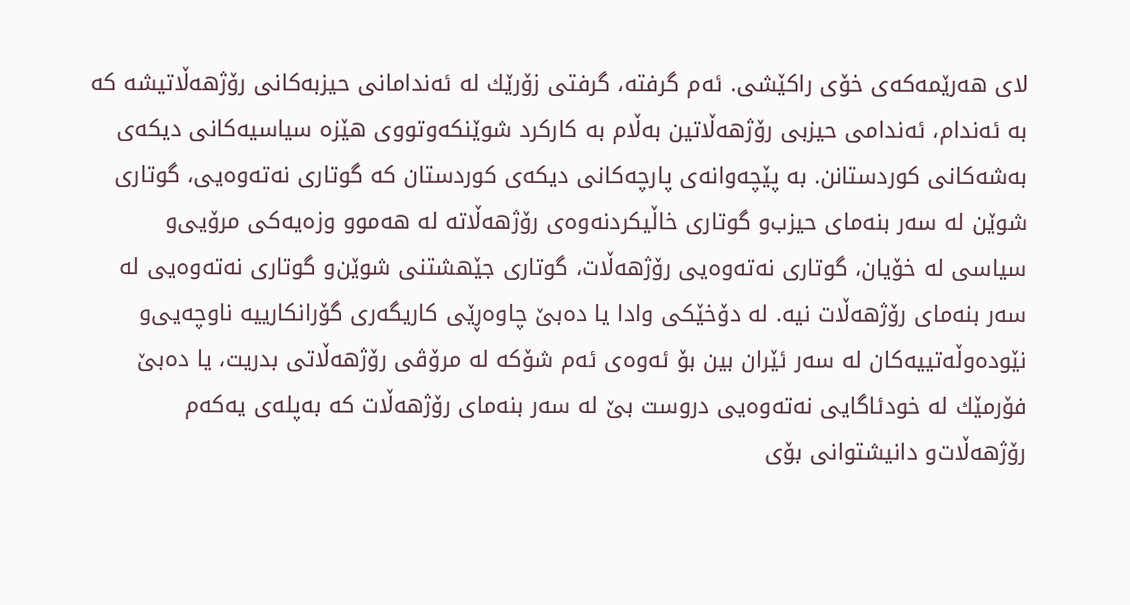لای‌ هه‌رێمه‌كه‌ی‌ خۆی‌ راكێشی‌. ئه‌م گرفته‌، گرفتی‌ زۆرێك له‌ ئه‌ندامانی‌ حیزبه‌كانی‌ رۆژهه‌ڵاتیشه‌ كه‌ به‌ ئه‌ندام، ئه‌ندامی‌ حیزبی‌ رۆژهه‌ڵاتین به‌ڵام به‌ كاركرد شوێنكه‌وتووی‌ هێزه‌ سیاسیه‌كانی‌ دیكه‌ی‌ به‌شه‌كانی‌ كوردستانن. به‌ پێچه‌وانه‌ی‌ پارچه‌كانی‌ دیكه‌ی‌ كوردستان كه‌ گوتاری‌ نه‌ته‌وه‌یی‌، گوتاری‌ شوێن له‌ سه‌ر بنه‌مای‌ حیزب‌و گوتاری‌ خاڵیكردنه‌وه‌ی‌ رۆژهه‌ڵاته‌ له‌ هه‌موو وزه‌یه‌كی‌ مرۆیی‌‌و سیاسی‌ له‌ خۆیان، گوتاری‌ نه‌ته‌وه‌یی‌ رۆژهه‌ڵات، گوتاری‌ جێهشتنی‌ شوێن‌و گوتاری‌ نه‌ته‌وه‌یی‌ له‌ سه‌ر بنه‌مای‌ رۆژهه‌ڵات نیه‌. له‌ دۆخێكی‌ وادا یا ده‌بێ‌ چاوه‌ڕێی‌ كاریگه‌ری‌ گۆرانكارییه‌ ناوچه‌یی‌‌و نێوده‌وڵه‌تییه‌كان له‌ سه‌ر ئێران بین بۆ ئه‌وه‌ی‌ ئه‌م شۆكه‌ له‌ مرۆڤی‌ رۆژهه‌ڵاتی‌ بدریت، یا ده‌بێ‌ فۆرمێك له‌ خودئاگایی‌ نه‌ته‌وه‌یی‌ دروست بێ‌ له‌ سه‌ر بنه‌مای‌ رۆژهه‌ڵات كه‌ به‌پله‌ی‌ یه‌كه‌م رۆژهه‌ڵات‌و دانیشتوانی‌ بۆی‌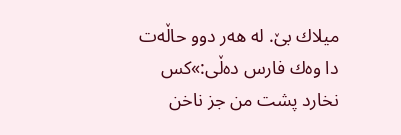میلاك بێ‌. له‌ هه‌ر دوو حاڵه‌ت دا وه‌ك فارس ده‌ڵی‌:»كس نخارد پشت من جز ناخن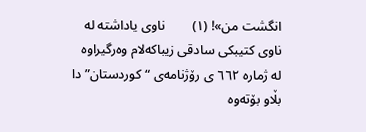انگشت من»! (١)        ناوی‌ یاداشته‌ له‌ ناوی‌ كتیبكی‌ سادقی‌ زیباكه‌لام وه‌رگیراوه‌
لە ژماره‌ ٦٦٢ ی رۆژنامه‌ی “کوردستان”دا بڵاو بۆته‌وه‌